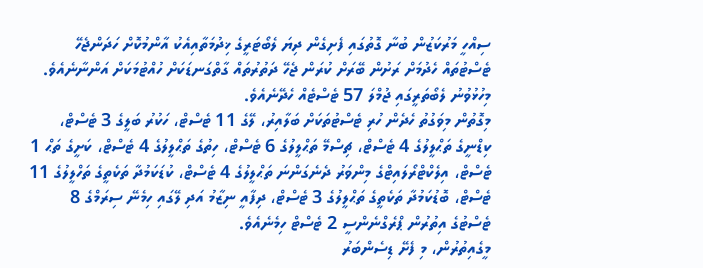ސިއްހީ މަރުކަޒުން ބުނާ ގޮތުގައި ފެށިގެން ދިޔަ ލެބޯޓަރީގެ ޚިދުމަތާއިއެކު އާންމުކޮށް ހަދަންޖެހޭ ޓެސްޓުތައް ހެދުމަށް ރަށުން ބޭރަށް ކުރަން ޖެހޭ ދަތުރުތައް ގާތްގަނޑަކަށް ހުއްޓުމަކަށް އަންނާނެއެވެ.
މިހުޅުވުނު ލެބޯތަރީގައި ޖުމްލަ 57 ޓެސްޓެއް ހެދޭނެއެވެ.
މިގޮތުން މިވަގުތު ހެދެން ހުރި ޓެސްޓުތަކަށް ބަލާއިރު، ލޭގެ 11 ޓެސްޓް، ހަކުރު ބަލީގެ 3 ޓެސްޓް، ކިޑްނީގެ ތަޙްލީލުގެ 4 ޓެސްޓް، ޗިސްމޭ ތަޙްލީލުގެ 6 ޓެސްޓް، ހިތުގެ ތަޙްލީލުގެ 4 ޓެސްޓް، ކަށީގެ ތަޙް 1 ޓެސްޓް، އިލެކްޓްރޯލައިޓްގެ މިންވަރު ދެނެގަންނަ ތަޙްލީލުގެ 4 ޓެސްޓް، ކުޑަކަމުދާ ތަކެތީގެ ތަހްލީލުގެ 11 ޓެސްޓް، ބޮޑުކަމުދާ ތަކެތީގެ ތަޙްލީލުގެ 3 ޓެސްޓް، ދިފާއީ ނިޒާމު އަދި ލޭގައި ހިމެނޭ ސިރަމްގެ 8 ޓެސްޓުގެ އިތުރުން ޕްރެގްނެންސީ 2 ޓެސްޓް ހިމެނެއެވެ.
މީގެއިތުރުން، މި ފެށޭ ޑިސެންބަރު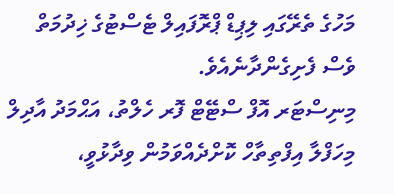މަހުގެ ތެރޭގައި ލިޕިޑް ޕްރޮފައިލް ޓެސްޓުގެ ޚިދުމަތް ވެސް ފެށިގެންދާނެއެވެ.
މިނިސްޓަރ އޮފް ސްޓޭޓް ފޮރ ހެލްތު، އަޙްމަދު އާދިލް މިހަފްލާ އިފްތިތާހް ކޮށްދެއްވަމުން ވިދާޅުވީ،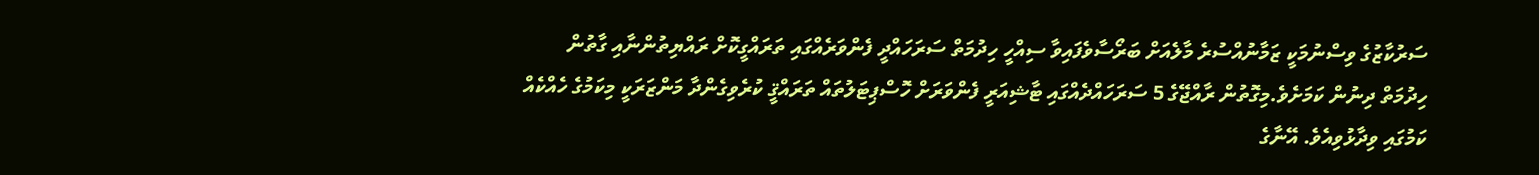ސަރުކާޒުގެ ވިސްނުމަކީ ޒަމާނުއްސުރެ މާލެއަށް ބަރޯސާވެފައިވާ ސިއްހީ ހިދުމަތް ސަރަހައްދީ ފެންވަރެއްގައި ތަރައްގީކޮށް ރައްޔިތުންނާއި ގާތުން ހިދުމަތް ދިނުން ކަމަށެވެ.މިގޮތުން ރާއްޖޭގެ 5 ސަރަހައްދެއްގައި ޓާޝިއަރީ ފެންވަރަށް ހޮސްޕިޓަލުތައް ތަރައްޤީ ކުރެވިގެންދާ މަންޒަރަކީ މިކަމުގެ ހެއްކެއް ކަމުގައި ވިދާޅުވިއެވެ. އޭނާގެ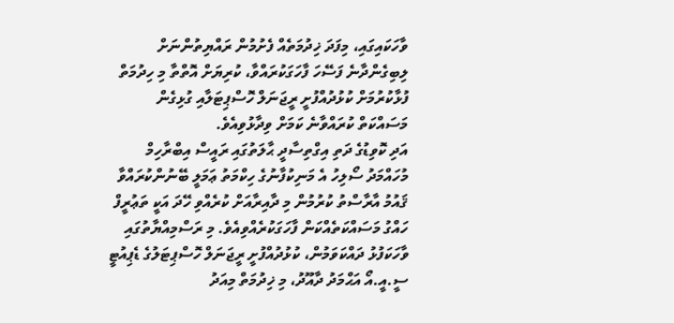ވާހަކައިގައި، މިފަދަ ޚިދުމަތެއް ފެށުމުން ރައްޔިތުންނަށް ލިބިގެންދާނެ ފަސޭހަ ފާހަގަކުރައްވާ، ކުރިޔަށް އޮތްތާ މި ހިދުމަތް ފުޅާކުރުމަށް ކުޅުދުއްފުށީ ރީޖަނަލް ހޮސްޕިޓަލާއި ގުޅިގެން މަސައްކަތް ކުރައްވާނެ ކަމަށް ވިދާޅުވިއެވެ.
އަދި ކޮވިޑުގެ ދަތި އިގްތިސާދީ ޙާލަތުގައި ރައީސް އިބްރާހިމް މުހައްމަދު ސޯލިހު އެ މަނިކުފާނުގެ ހިކްމަތު ޢަމަލީ ބޭނުންކުރައްވާ ޤައުމު އާރާސްތު ކުރުމުން މި ދާއިރާއަށް ކުރެއްވި ހޭދަ އަކީ ތަޢުރީފް ހައްގު މަސައްކަތެއްކަން ފާހަގަކުރެއްވިއެވެ. މި ރަސްމިއްޔާތުގައި ވާހަކަފުޅު ދައްކަވަމުން، ކުޅުދުއްފުށީ ރީޖަނަލް ހޮސްޕިޓަލުގެ ޑެޕިއުޓީ ސީ.އީ.އޯ އަޙްމަދު ދާއޫދު، މި ޚިދުމަތް މިއަދު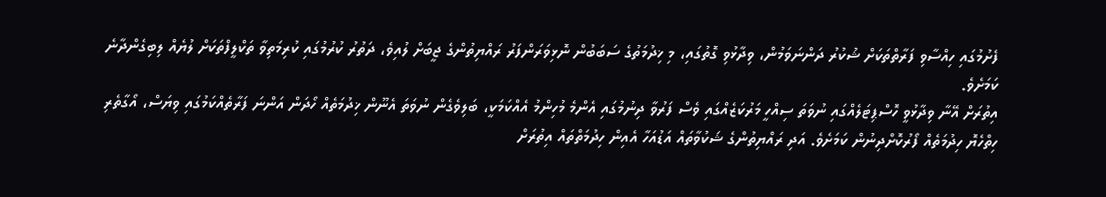ފެށުމުގައި ހިއްސާވި ފަރާތްތަކަށް ޝުކުރު ދަންނަވަމުން، ވިދާޅުވި ގޮތުގައި، މި ޚިދުމަތުގެ ސަބަބުން ނޮޅިވަރަންފަރު ރައްޔިތުންގެ ޖީބަށް ލުއިވެ، ދަތުރު ކުރުމުގައި ކުރިމަތިވާ ތަކްލީފްތަކަށް ލުޔެއް ލިބިގެންދާނެ ކަމަށެވެ.
އިތުރަށް އޭނާ ވިދާޅުވީ ހޮސްޕިޓަލެއްގައި ނުވަތަ ސިއްހީ މަރުކަޒެއްގައި ވެސް ފަރުވާ ދިނުމުގައި އެންމެ މުހިންމު އެއްކަމަކީ، ބަލިވެގެން ނުވަތަ އެނޫން ޚިދުމަތެއް ހޯދަން އަންނަ ފަރާތެއްކަމުގައި ވިޔަސް، އޯގާތެރި ހިތްހެޔޮ ހިދުމަތެއް ފޯރުކޮށްދިނުން ކަމަށެވެ. އަދި ރައްޔިތުންގެ ޝަކުވާތައް އަޑުއަހާ އެއިން ހިދުމަތްތައް އިތުރަށް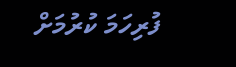ފުރިހަމަ ކުރުމަށް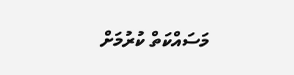މަސައްކަތް ކުރުމަށް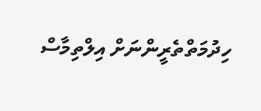ހިދުމަތްތެރީންނަށް އިލްތިމާސް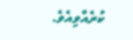ކުރެއްވިއެވެ.